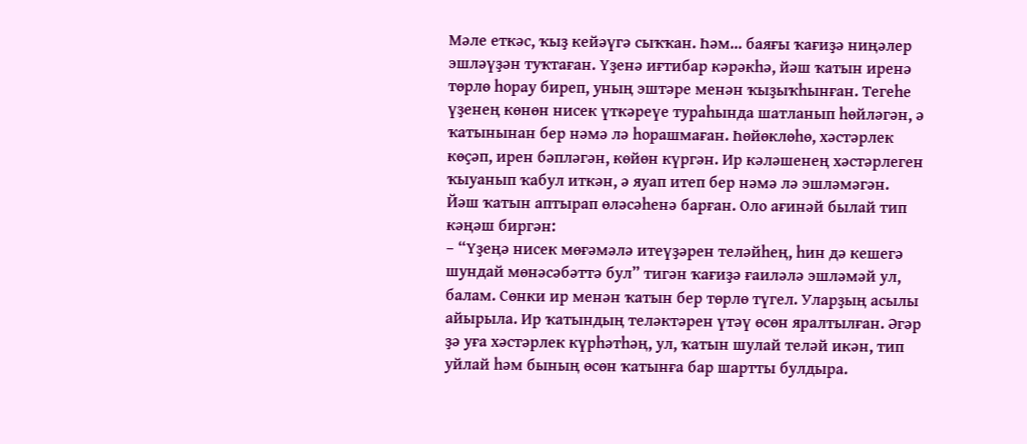Мәле еткәс, ҡыҙ кейәүгә сыҡҡан. Һәм... баяғы ҡағиҙә ниңәлер эшләүҙән туҡтаған. Үҙенә иғтибар кәрәкһә, йәш ҡатын иренә төрлө һорау биреп, уның эштәре менән ҡыҙыҡһынған. Тегеһе үҙенең көнөн нисек үткәреүе тураһында шатланып һөйләгән, ә ҡатынынан бер нәмә лә һорашмаған. Һөйөклөһө, хәстәрлек көҫәп, ирен бәпләгән, көйөн күргән. Ир кәләшенең хәстәрлеген ҡыуанып ҡабул иткән, ә яуап итеп бер нәмә лә эшләмәгән.
Йәш ҡатын аптырап өләсәһенә барған. Оло ағинәй былай тип кәңәш биргән:
– “Үҙеңә нисек мөғәмәлә итеүҙәрен теләйһең, һин дә кешегә шундай мөнәсәбәттә бул” тигән ҡағиҙә ғаиләлә эшләмәй ул, балам. Сөнки ир менән ҡатын бер төрлө түгел. Уларҙың асылы айырыла. Ир ҡатындың теләктәрен үтәү өсөн яралтылған. Әгәр ҙә уға хәстәрлек күрһәтһәң, ул, ҡатын шулай теләй икән, тип уйлай һәм бының өсөн ҡатынға бар шартты булдыра.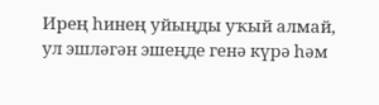Ирең һинең уйыңды уҡый алмай, ул эшләгән эшеңде генә күрә һәм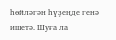һөйләгән һүҙеңде генә ишетә. Шуға ла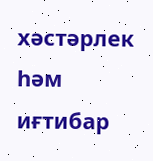хәстәрлек һәм иғтибар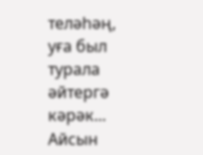теләһәң, уға был турала әйтергә кәрәк...
Айсын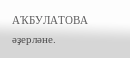АҠБУЛАТОВА әҙерләне.